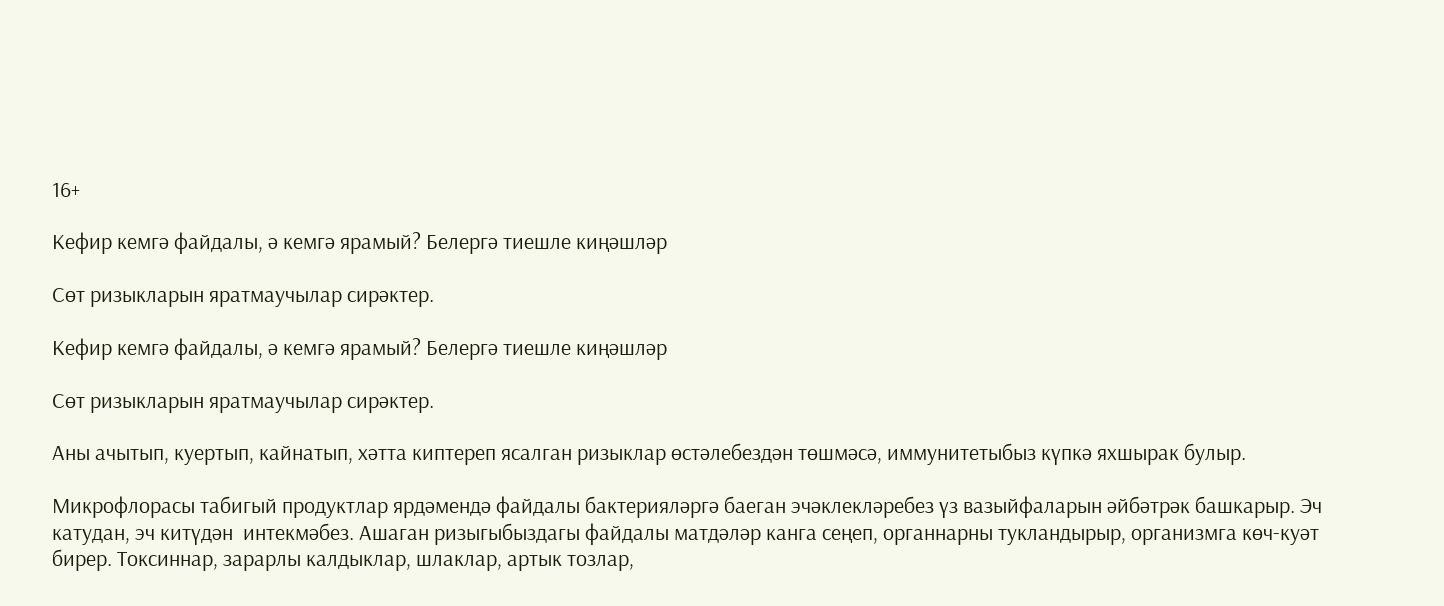16+

Кефир кемгә файдалы, ә кемгә ярамый? Белергә тиешле киңәшләр

Сөт ризыкларын яратмаучылар сирәктер.

Кефир кемгә файдалы, ә кемгә ярамый? Белергә тиешле киңәшләр

Сөт ризыкларын яратмаучылар сирәктер.

Аны ачытып, куертып, кайнатып, хәтта киптереп ясалган ризыклар өстәлебездән төшмәсә, иммунитетыбыз күпкә яхшырак булыр.

Микрофлорасы табигый продуктлар ярдәмендә файдалы бактерияләргә баеган эчәклекләребез үз вазыйфаларын әйбәтрәк башкарыр. Эч катудан, эч китүдән  интекмәбез. Ашаган ризыгыбыздагы файдалы матдәләр канга сеңеп, органнарны тукландырыр, организмга көч-куәт бирер. Токсиннар, зарарлы калдыклар, шлаклар, артык тозлар,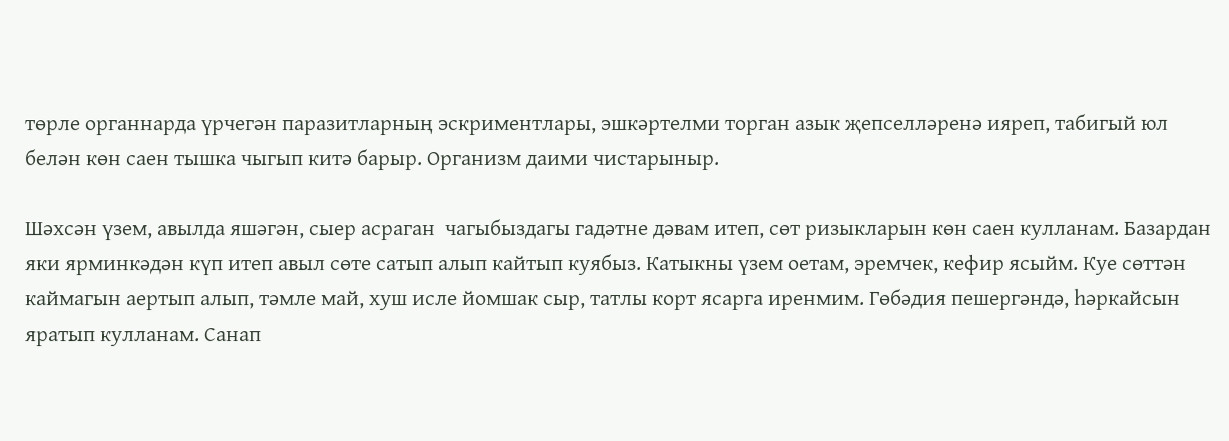төрле органнарда үрчегән паразитларның эскриментлары, эшкәртелми торган азык җепселләренә ияреп, табигый юл белән көн саен тышка чыгып китә барыр. Организм даими чистарыныр.

Шәхсән үзем, авылда яшәгән, сыер асраган  чагыбыздагы гадәтне дәвам итеп, сөт ризыкларын көн саен кулланам. Базардан яки ярминкәдән күп итеп авыл сөте сатып алып кайтып куябыз. Катыкны үзем оетам, эремчек, кефир ясыйм. Куе сөттән каймагын аертып алып, тәмле май, хуш исле йомшак сыр, татлы корт ясарга иренмим. Гөбәдия пешергәндә, һәркайсын яратып кулланам. Санап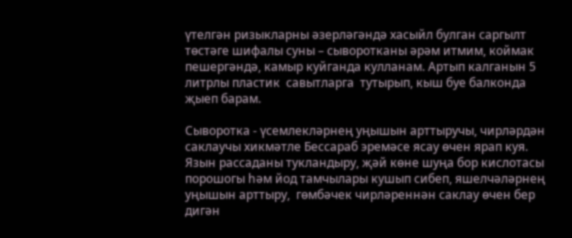үтелгән ризыкларны әзерләгәндә хасыйл булган саргылт төстәге шифалы суны – сыворотканы әрәм итмим, коймак пешергәндә, камыр куйганда кулланам. Артып калганын 5 литрлы пластик  савытларга  тутырып, кыш буе балконда җыеп барам.

Сыворотка - үсемлекләрнең уңышын арттыручы, чирләрдән саклаучы хикмәтле Бессараб эремәсе ясау өчен ярап куя. Язын рассаданы тукландыру, җәй көне шуңа бор кислотасы порошогы һәм йод тамчылары кушып сибеп, яшелчәләрнең уңышын арттыру,  гөмбәчек чирләреннән саклау өчен бер дигән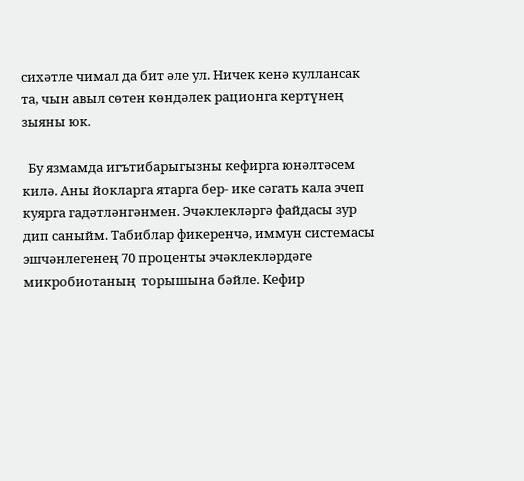сихәтле чимал да бит әле ул. Ничек кенә куллансак та, чын авыл сөтен көндәлек рационга кертүнең зыяны юк.

  Бу язмамда игътибарыгызны кефирга юнәлтәсем килә. Аны йокларга ятарга бер- ике сәгать кала эчеп куярга гадәтләнгәнмен. Эчәклекләргә файдасы зур дип саныйм. Табиблар фикеренчә, иммун системасы эшчәнлегенең 70 проценты эчәклекләрдәге микробиотаның  торышына бәйле. Кефир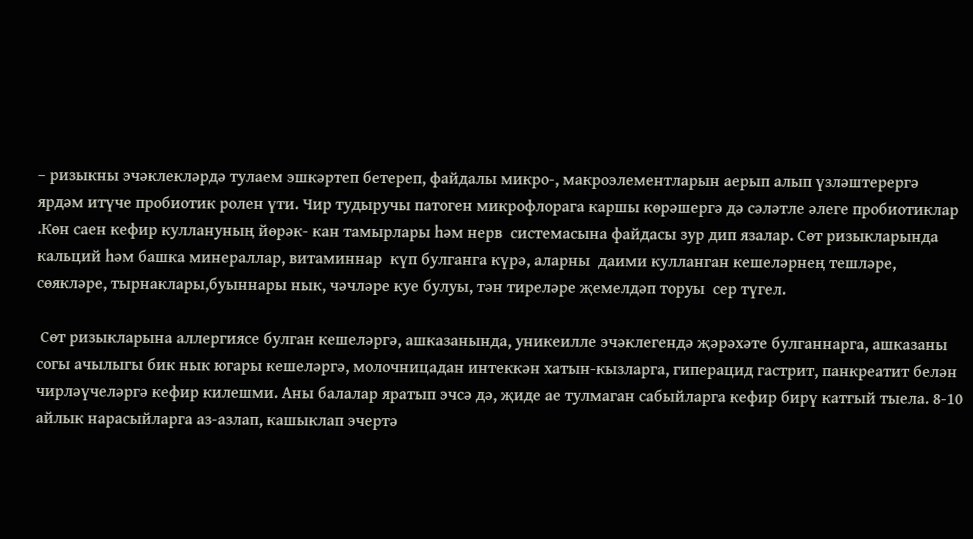– ризыкны эчәклекләрдә тулаем эшкәртеп бетереп, файдалы микро-, макроэлементларын аерып алып үзләштерергә ярдәм итүче пробиотик ролен үти. Чир тудыручы патоген микрофлорага каршы көрәшергә дә сәләтле әлеге пробиотиклар .Көн саен кефир куллануның йөрәк- кан тамырлары һәм нерв  системасына файдасы зур дип язалар. Сөт ризыкларында кальций һәм башка минераллар, витаминнар  күп булганга күрә, аларны  даими кулланган кешеләрнең тешләре, сөякләре, тырнаклары,буыннары нык, чәчләре куе булуы, тән тиреләре җемелдәп торуы  сер түгел.

 Сөт ризыкларына аллергиясе булган кешеләргә, ашказанында, уникеилле эчәклегендә җәрәхәте булганнарга, ашказаны согы ачылыгы бик нык югары кешеләргә, молочницадан интеккән хатын-кызларга, гиперацид гастрит, панкреатит белән чирләүчеләргә кефир килешми. Аны балалар яратып эчсә дә, җиде ае тулмаган сабыйларга кефир бирү катгый тыела. 8-10 айлык нарасыйларга аз-азлап, кашыклап эчертә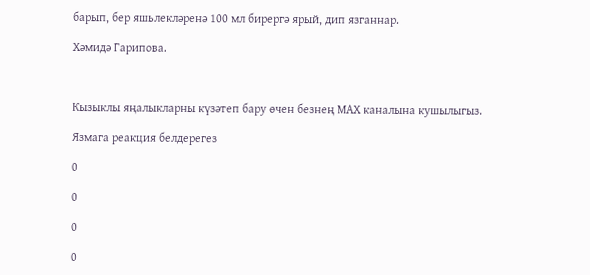барып, бер яшьлекләренә 100 мл бирергә ярый, дип язганнар.

Хәмидә Гарипова.



Кызыклы яңалыкларны күзәтеп бару өчен безнең МАХ каналына кушылыгыз.

Язмага реакция белдерегез

0

0

0

0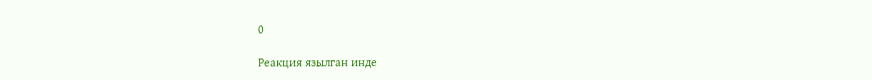0

Реакция язылган инде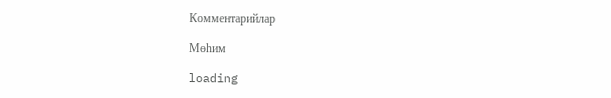Комментарийлар

Мөһим

loading